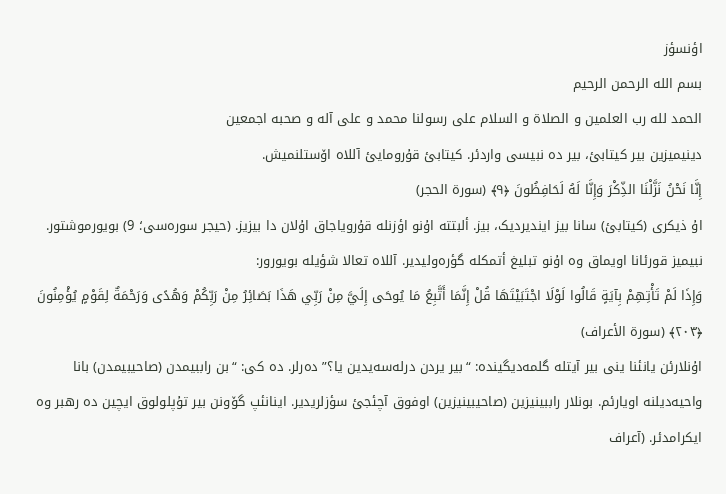اؤنسؤز
بسم اللە الرحمن الرحیم
الحمد للە رب العلمین و الصلاة و السلام علی رسولنا محمد و علی آلە و صحبە اجمعین
دینیمیزین بیر کیتابئ، بیر دە نبیسی واردئر. کیتابئ قۇرومایئ آللاە اۆستلنمیش.
إِنَّا نَحْنُ نَزَّلْنَا الذِّكْرَ وَإِنَّا لَهُ لَحَافِظُونَ ﴿۹﴾ (سورة الحجر)
اۇ ذیکری (کیتابئ) سانا بیز ایندیردیک، بیز. ألبتتە اۇنو اؤزنلە قۇرویاجاق اۇلان دا بیزیز. (حیجر سورەسی؛ 9) بویورموشتور.
نبیمیز قورئانا اویماق وە اۇنو تبلیغ أتمکلە گؤرەولیدیر. آللاە تعالا شؤیلە بویورور:
وَإِذَا لَمْ تَأْتِهِمْ بِآيَةٍ قَالُوا لَوْلَا اجْتَبَيْتَهَا قُلْ إِنَّمَا أَتَّبِعُ مَا يُوحَى إِلَيَّ مِنْ رَبِّي هَذَا بَصَائِرُ مِنْ رَبِّكُمْ وَهُدًى وَرَحْمَةٌ لِقَوْمٍ يُؤْمِنُونَ ﴿۲۰۳﴾ (سورة الأعراف)
اۇنلارئن یانئنا ینی بیر آیتلە گلمەدیگیندە: “بیر یردن درلەسەیدین یا؟” دەرلر. دە کی: “بن راببیمدن (صاحیبیمدن) بانا واحیەدیلنە اویارئم. بونلار راببینیزین (صاحیبینیزین) اوفوق آچئجئ سؤزلریدیر. اینانئپ گۆونن بیر تۇپلولوق ایچین دە رهبر وە ایکرامدئر. (آعراف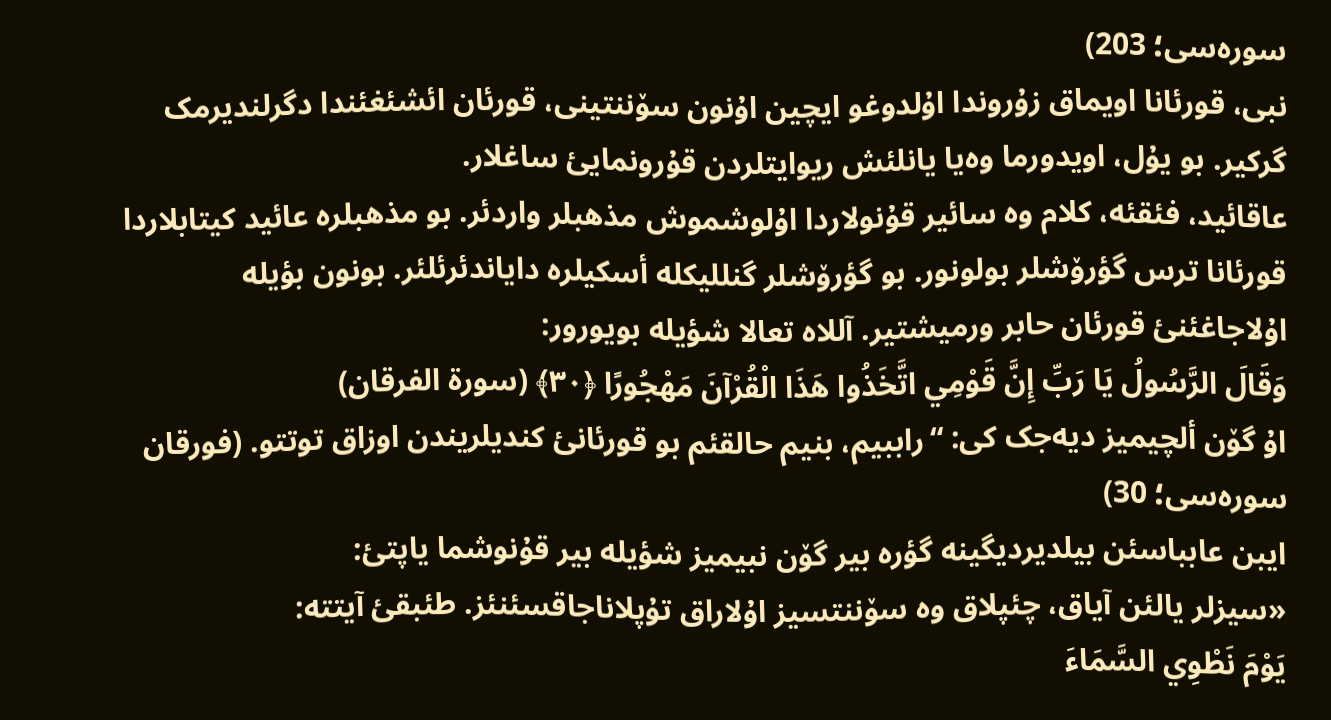سورەسی؛ 203)
نبی، قورئانا اویماق زۇروندا اۇلدوغو ایچین اۇنون سۆننتینی، قورئان ائشئغئندا دگرلندیرمک گرکیر. بو یۇل، اویدورما وەیا یانلئش ریوایتلردن قۇرونمایئ ساغلار.
عاقائید، فئقئە، کلام وە سائیر قۇنولاردا اۇلوشموش مذهبلر واردئر. بو مذهبلرە عائید کیتابلاردا قورئانا ترس گؤرۆشلر بولونور. بو گؤرۆشلر گنللیکلە أسکیلرە دایاندئرئلئر. بونون بؤیلە اۇلاجاغئنئ قورئان حابر ورمیشتیر. آللاە تعالا شؤیلە بویورور:
وَقَالَ الرَّسُولُ يَا رَبِّ إِنَّ قَوْمِي اتَّخَذُوا هَذَا الْقُرْآنَ مَهْجُورًا ﴿۳۰﴾ (سورة الفرقان)
اۇ گۆن ألچیمیز دیەجک کی: “راببیم، بنیم حالقئم بو قورئانئ کندیلریندن اوزاق توتتو. (فورقان سورەسی؛ 30)
ایبن عابباسئن بیلدیردیگینە گؤرە بیر گۆن نبیمیز شؤیلە بیر قۇنوشما یاپتئ:
«سیزلر یالئن آیاق، چئپلاق وە سۆننتسیز اۇلاراق تۇپلاناجاقسئنئز. طئبقئ آیتتە:
يَوْمَ نَطْوِي السَّمَاءَ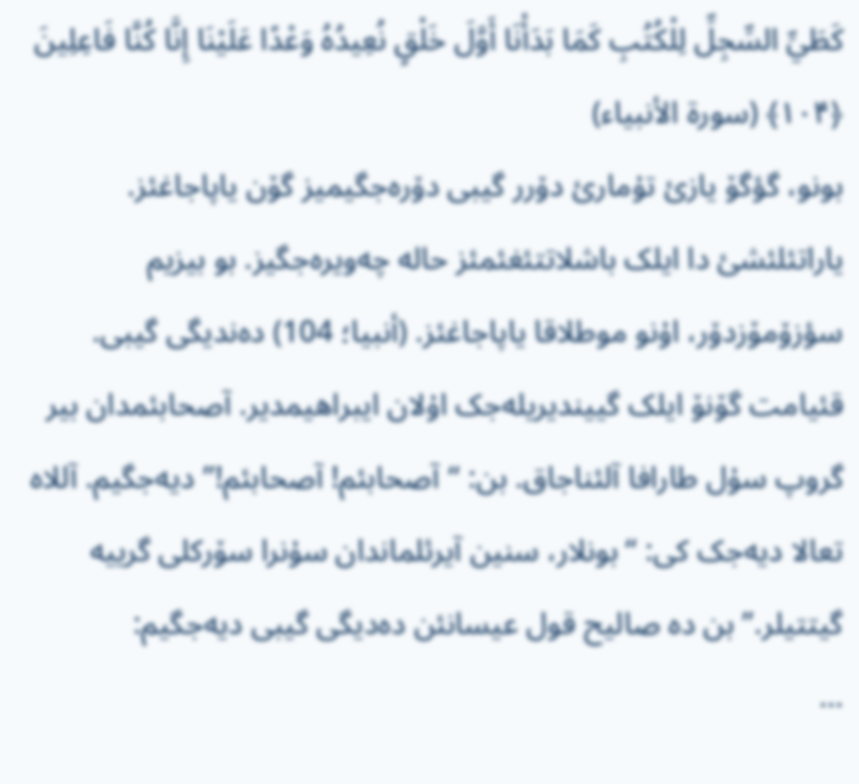كَطَيِّ السِّجِلِّ لِلْكُتُبِ كَمَا بَدَأْنَا أَوَّلَ خَلْقٍ نُعِيدُهُ وَعْدًا عَلَيْنَا إِنَّا كُنَّا فَاعِلِينَ ﴿۱۰۴﴾ (سورة الأنبیاء)
بونو، گؤگۆ یازئ تۇمارئ دۆرر گیبی دۆرەجگیمیز گۆن یاپاجاغئز. یاراتئلئشئ دا ایلک باشلاتتئغئمئز حالە چەویرەجگیز. بو بیزیم سؤزۆمۆزدۆر، اۇنو موطلاقا یاپاجاغئز. (أنبیا؛ 104) دەندیگی گیبی. قئیامت گۆنۆ ایلک گییندیریلەجک اۇلان ایبراهیمدیر. آصحابئمدان بیر گروپ سۇل طارافا آلئناجاق. بن: “آصحابئم! آصحابئم!” دیەجگیم. آللاە تعالا دیەجک کی: “بونلار، سنین آیرئلماندان سۇنرا سۆرکلی گرییە گیتتیلر.” بن دە صالیح قول عیسانئن دەدیگی گیبی دیەجگیم:
…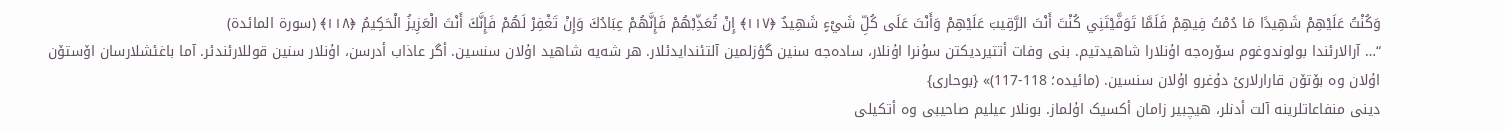وَكُنْتُ عَلَيْهِمْ شَهِيدًا مَا دُمْتُ فِيهِمْ فَلَمَّا تَوَفَّيْتَنِي كُنْتَ أَنْتَ الرَّقِيبَ عَلَيْهِمْ وَأَنْتَ عَلَى كُلِّ شَيْءٍ شَهِيدٌ ﴿۱۱۷﴾ إِنْ تُعَذِّبْهُمْ فَإِنَّهُمْ عِبَادُكَ وَإِنْ تَغْفِرْ لَهُمْ فَإِنَّكَ أَنْتَ الْعَزِيزُ الْحَكِيمُ ﴿۱۱۸﴾ (سورة المائدة)
“… آرالارئندا بولوندوغوم سۆرەجە اۇنلارا شاهیدتیم. بنی وفات أتتیردیکتن سۇنرا اۇنلار، سادەجە سنین گؤزلمین آلتئندایدئلار. هر شەیە شاهید اۇلان سنسین. أگر عاذاب أدرسن، اۇنلار سنین قوللارئندئر. آما باغئشلارسان اۆستۆن اۇلان وە بۆتۆن قارارلارئ دۇغرو اۇلان سنسین. (مائیدە؛ 118-117)» {بوحاری}
دینی منفاعاتلرینە آلت أدنلر، هیچبیر زامان أکسیک اۇلماز. بونلار عیلیم صاحیبی وە أتکیلی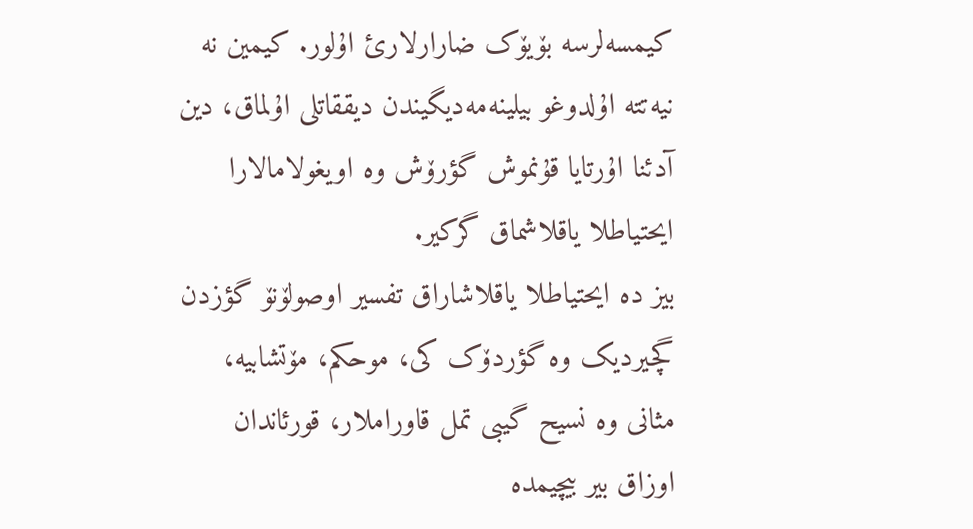کیمسەلرسە بۆیۆک ضارارلارئ اۇلور. کیمین نە نیەتتە اۇلدوغو بیلینەمەدیگیندن دیققاتلی اۇلماق، دین آدئنا اۇرتایا قۇنموش گؤرۆش وە اویغولامالارا ایحتیاطلا یاقلاشماق گرکیر.
بیز دە ایحتیاطلا یاقلاشاراق تفسیر اوصولۆنۆ گؤزدن گچیردیک وە گؤردۆک کی، موحکم، مۆتشابیە، مثانی وە نسیح گیبی تمل قاوراملار، قورئاندان اوزاق بیر بیچیمدە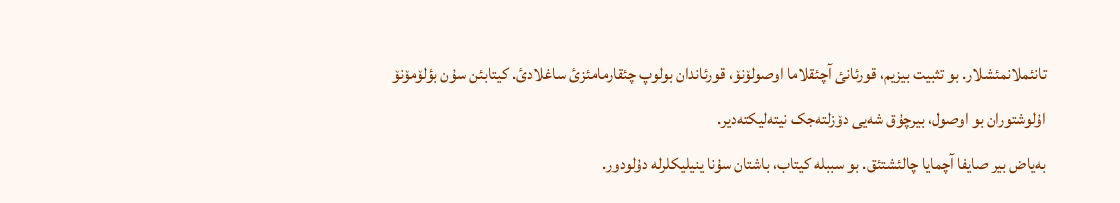تانئملانمئشلار. بو تثبیت بیزیم، قورئانئ آچئقلاما اوصولۆنۆ، قورئاندان بولوپ چئقارمامئزئ ساغلادئ. کیتابئن سۇن بؤلۆمۆنۆ اۇلوشتوران بو اوصول، بیرچۇق شەیی دۆزلتەجک نیتەلیکتەدیر.
بەیاض بیر صایفا آچمایا چالئشتئق. بو سببلە کیتاب، باشتان سۇنا ینیلیکلرلە دۇلودور.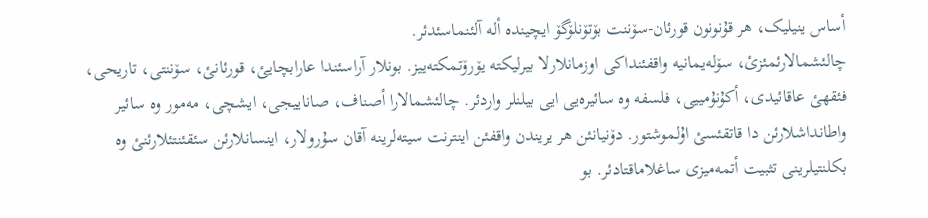أساس ینیلیک، هر قۇنونون قورئان-سۆننت بۆتۆنلۆگۆ ایچیندە ألە آلئنماسئدئر.
چالئشمالارئمئزئ، سۆلەیمانیە واقفئنداکی اوزمانلارلا بیرلیکتە یۆرۆتمکتەییز. بونلار آراسئندا عارابچایئ، قورئانئ، سۆننتی، تاریحی، فئقهئ عاقائیدی، أکۇنۇمییی، فلسفە وە سائیرەیی ایی بیلنلر واردئر. چالئشمالارا أصناف، صاناییجی، ایشچی، مەمور وە سائیر واطانداشلارئن دا قاتقئسئ اۇلموشتور. دۆنیانئن هر یریندن واقفئن اینترنت سیتەلرینە آقان سۇرولار، اینسانلارئن سئقئنتئلارئنئ وە بکلنتیلرینی تثبیت أتمەمیزی ساغلاماقتادئر. بو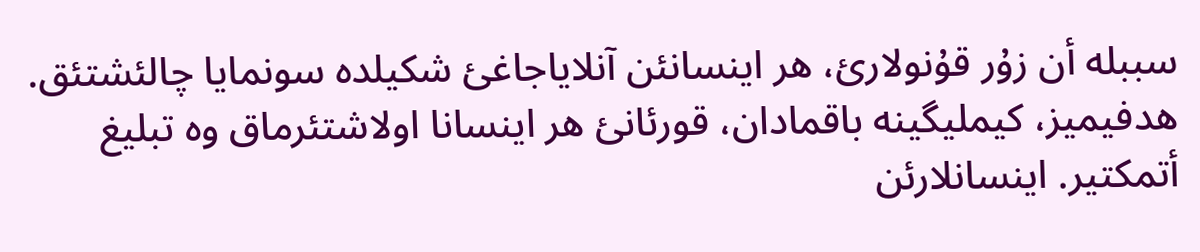سببلە أن زۇر قۇنولارئ، هر اینسانئن آنلایاجاغئ شکیلدە سونمایا چالئشتئق.
هدفیمیز، کیملیگینە باقمادان، قورئانئ هر اینسانا اولاشتئرماق وە تبلیغ أتمکتیر. اینسانلارئن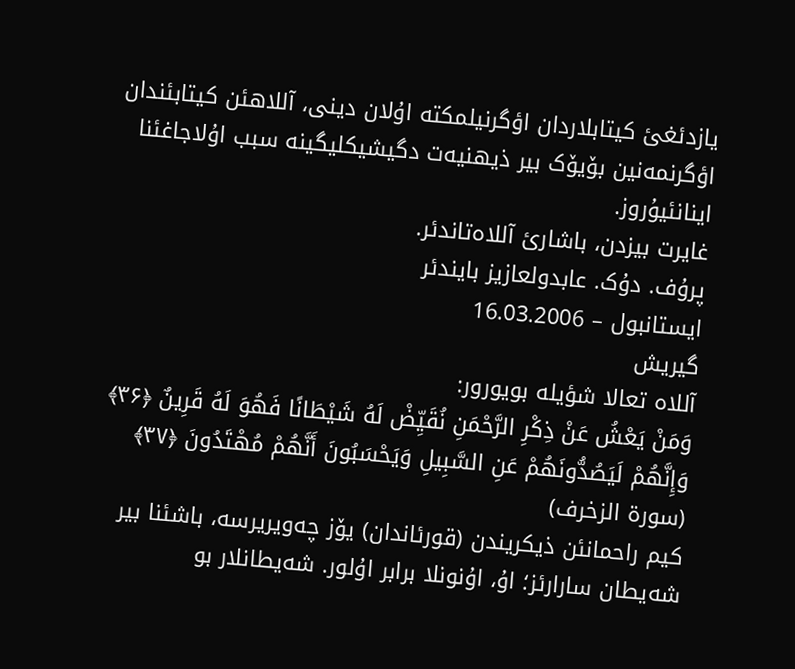یازدئغئ کیتابلاردان اؤگرنیلمکتە اۇلان دینی، آللاهئن کیتابئندان اؤگرنمەنین بۆیۆک بیر ذیهنیەت دگیشیکلیگینە سبب اۇلاجاغئنا اینانئیۇروز.
غایرت بیزدن، باشارئ آللاەتاندئر.
پرۇف. دۇک. عابدولعازیز بایندئر
ایستانبول – 16.03.2006
گیریش
آللاە تعالا شؤیلە بویورور:
وَمَنْ يَعْشُ عَنْ ذِكْرِ الرَّحْمَنِ نُقَيِّضْ لَهُ شَيْطَانًا فَهُوَ لَهُ قَرِينٌ ﴿۳۶﴾ وَإِنَّهُمْ لَيَصُدُّونَهُمْ عَنِ السَّبِيلِ وَيَحْسَبُونَ أَنَّهُمْ مُهْتَدُونَ ﴿۳۷﴾ (سورة الزخرف)
کیم راحمانئن ذیکریندن (قورئاندان) یۆز چەویریرسە، باشئنا بیر شەیطان سارارئز؛ اۇ، اۇنونلا برابر اۇلور. شەیطانلار بو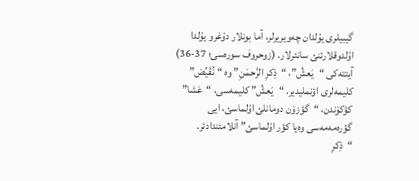گیبیلری یۇلدان چەویریرلر، آما بونلار دۇغرو یۇلدا اۇلدوقلارئنئ سانئرلار. (زوحروف سورەسی؛ 37-36)
آیتتەکی “یَعشُ”، “ذِکرِ الرَّحمَنِ” وە “نُقَیِّض” کلیمەلری اؤنملیدیر. “یَعشُ” کلیمەسی، “عَشا” کؤکۆندن، “گؤزۆن دومانلئ اۇلماسئ، ایی گؤرەمەمەسی وەیا کؤر اۇلماسئ” آنلامئندادئر.
“ذِکرِ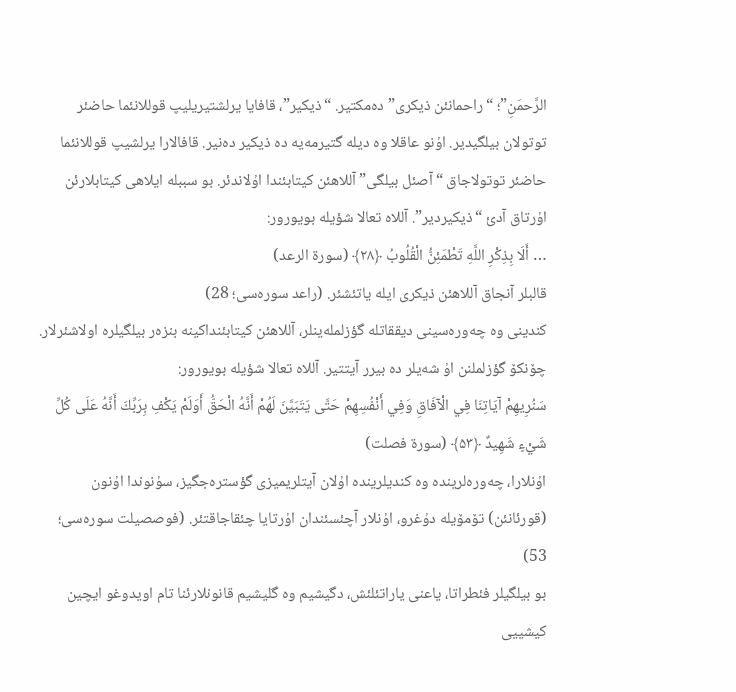الرَّحمَنِ”؛ “راحمانئن ذیکری” دەمکتیر. “ذیکیر”، قافایا یرلشتیریلیپ قوللانئما حاضئر توتولان بیلگیدیر. اۇنو عاقلا وە دیلە گتیرمەیە دە ذیکیر دەنیر. قافالارا یرلشیپ قوللانئما حاضئر توتولاجاق “آصئل بیلگی” آللاهئن کیتابئندا اۇلاندئر. بو سببلە ایلاهی کیتابلارئن اۇرتاق آدئ “ذیکیردیر”. آللاە تعالا شؤیلە بویورور:
… أَلَا بِذِكْرِ اللَّهِ تَطْمَئِنُّ الْقُلُوبُ ﴿۲۸﴾ (سورة الرعد)
قالبلر آنجاق آللاهئن ذیکری ایلە یاتئشئر. (راعد سورەسی؛ 28)
کندینی وە چەورەسینی دیققاتلە گؤزلملەینلر، آللاهئن کیتابئنداکینە بنزەر بیلگیلرە اولاشئرلار. چۆنکۆ گؤزلملنن اۇ شەیلر دە بیرر آیتتیر. آللاە تعالا شؤیلە بویورور:
سَنُرِيهِمْ آيَاتِنَا فِي الْآفَاقِ وَفِي أَنْفُسِهِمْ حَتَّى يَتَبَيَّنَ لَهُمْ أَنَّهُ الْحَقُّ أَوَلَمْ يَكْفِ بِرَبِّكَ أَنَّهُ عَلَى كُلِّ شَيْءٍ شَهِيدٌ ﴿۵۳﴾ (سورة فصلت)
اۇنلارا، چەورەلریندە وە کندیلریندە اۇلان آیتلریمیزی گؤسترەجگیز، سۇنوندا اۇنون (قورئانئن) تۆمۆیلە دۇغرو، اۇنلار آچئسئندان اۇرتایا چئقاجاقتئر. (فوصصیلت سورەسی؛ 53)
بو بیلگیلر فئطراتا، یاعنی یاراتئلئش، دگیشیم وە گلیشیم قانونلارئنا تام اویدوغو ایچین کیشییی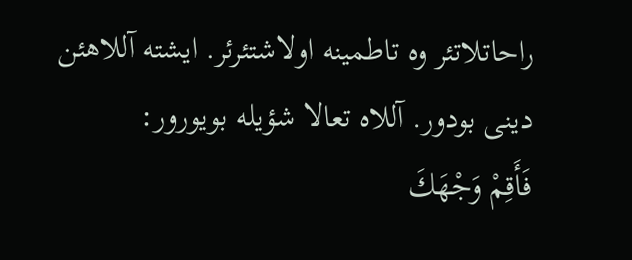راحاتلاتئر وە تاطمینە اولاشتئرئر. ایشتە آللاهئن دینی بودور. آللاە تعالا شؤیلە بویورور:
فَأَقِمْ وَجْهَكَ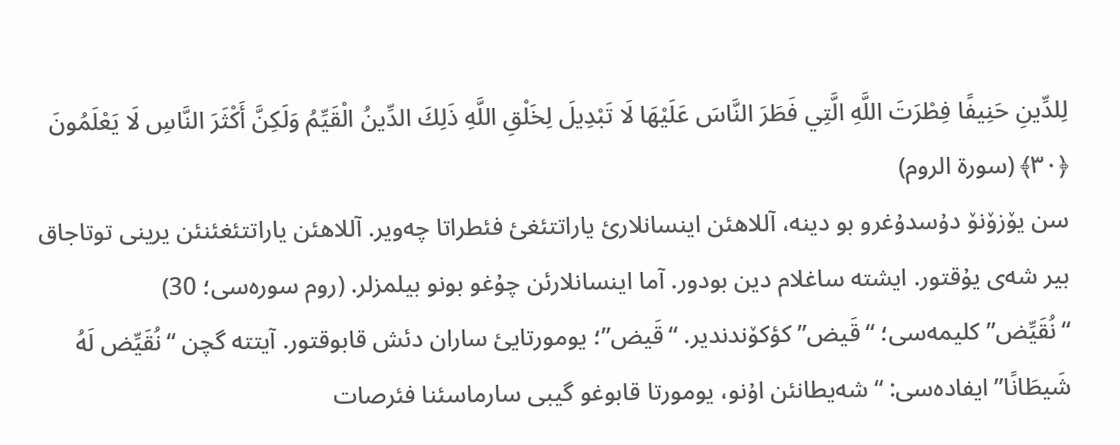لِلدِّينِ حَنِيفًا فِطْرَتَ اللَّهِ الَّتِي فَطَرَ النَّاسَ عَلَيْهَا لَا تَبْدِيلَ لِخَلْقِ اللَّهِ ذَلِكَ الدِّينُ الْقَيِّمُ وَلَكِنَّ أَكْثَرَ النَّاسِ لَا يَعْلَمُونَ ﴿۳۰﴾ (سورة الروم)
سن یۆزۆنۆ دۇسدۇغرو بو دینە، آللاهئن اینسانلارئ یاراتتئغئ فئطراتا چەویر. آللاهئن یاراتتئغئنئن یرینی توتاجاق بیر شەی یۇقتور. ایشتە ساغلام دین بودور. آما اینسانلارئن چۇغو بونو بیلمزلر. (روم سورەسی؛ 30)
“نُقَیِّض” کلیمەسی؛ “قَیض” کؤکۆندندیر. “قَیض”؛ یومورتایئ ساران دئش قابوقتور. آیتتە گچن “نُقَیِّض لَەُ شَیطَانًا” ایفادەسی: “شەیطانئن اۇنو، یومورتا قابوغو گیبی سارماسئنا فئرصات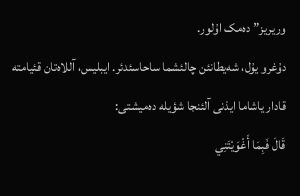وریریز” دەمک اۇلور.
دۇغرو یۇل، شەیطانئن چالئشما ساحاسئدئر. ایبلیس، آللاەتان قئیامتە قادار یاشاما ایذنی آلئنجا شؤیلە دەمیشتی:
قَالَ فَبِمَا أَغْوَيْتَنِي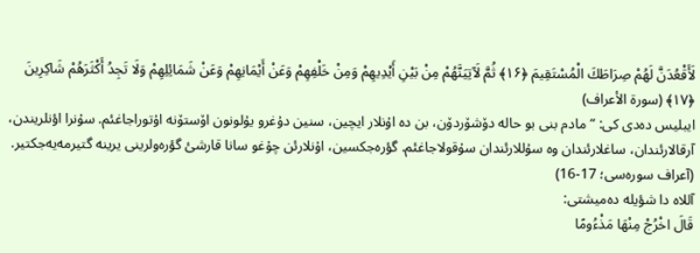لَأَقْعُدَنَّ لَهُمْ صِرَاطَكَ الْمُسْتَقِيمَ ﴿۱۶﴾ ثُمَّ لَآتِيَنَّهُمْ مِنْ بَيْنِ أَيْدِيهِمْ وَمِنْ خَلْفِهِمْ وَعَنْ أَيْمَانِهِمْ وَعَنْ شَمَائِلِهِمْ وَلَا تَجِدُ أَكْثَرَهُمْ شَاكِرِينَ ﴿۱۷﴾ (سورة الأعراف)
ایبلیس دەدی کی: “مادم بنی بو حالە دۆشۆردۆن، بن دە اۇنلار ایچین، سنین دۇغرو یۇلونون اۆستۆنە اۇتوراجاغئم. سۇنرا اؤنلریندن، آرقالارئندان، ساغلارئندان وە سۇللارئندان سۇقولاجاغئم. گؤرەجکسین، اۇنلارئن چۇغو سانا قارشئ گؤرەولرینی یرینە گتیرمەیەجکتیر. (آعراف سورەسی؛ 17-16)
آللاە دا شؤیلە دەمیشتی:
قَالَ اخْرُجْ مِنْهَا مَذْءُومًا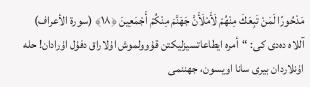مَدْحُورًا لَمَنْ تَبِعَكَ مِنْهُمْ لَأَمْلَأَنَّ جَهَنَّمَ مِنْكُمْ أَجْمَعِينَ ﴿۱۸﴾ (سورة الأعراف)
آللاە دەدی کی: “أمرە ایطاعاتسیزلیکتن قۇوولموش اۇلاراق دفۇل اۇرادان! حلە اۇنلاردان بیری سانا اویسون، جهننمی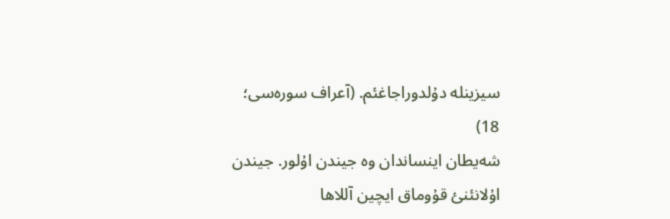سیزینلە دۇلدوراجاغئم. (آعراف سورەسی؛ 18)
شەیطان اینساندان وە جیندن اۇلور. جیندن اۇلانئنئ قۇوماق ایچین آللاها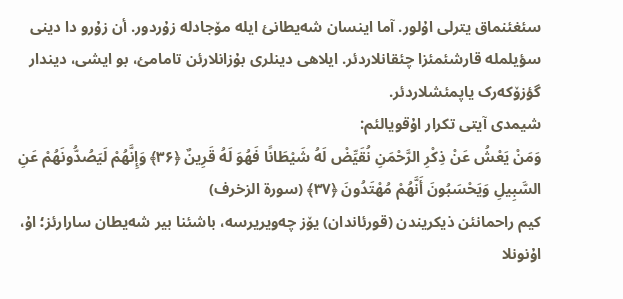سئغئنماق یترلی اۇلور. آما اینسان شەیطانئ ایلە مۆجادلە زۇردور. أن زۇرو دا دینی سؤیلملە قارشئمئزا چئقانلاردئر. ایلاهی دینلری بۇزانلارئن تامامئ، بو ایشی، دیندار گؤزۆکەرک یاپمئشلاردئر.
شیمدی آیتی تکرار اۇقویالئم:
وَمَنْ يَعْشُ عَنْ ذِكْرِ الرَّحْمَنِ نُقَيِّضْ لَهُ شَيْطَانًا فَهُوَ لَهُ قَرِينٌ ﴿۳۶﴾ وَإِنَّهُمْ لَيَصُدُّونَهُمْ عَنِ السَّبِيلِ وَيَحْسَبُونَ أَنَّهُمْ مُهْتَدُونَ ﴿۳۷﴾ (سورة الزخرف)
کیم راحمانئن ذیکریندن (قورئاندان) یۆز چەویریرسە، باشئنا بیر شەیطان سارارئز؛ اۇ، اۇنونلا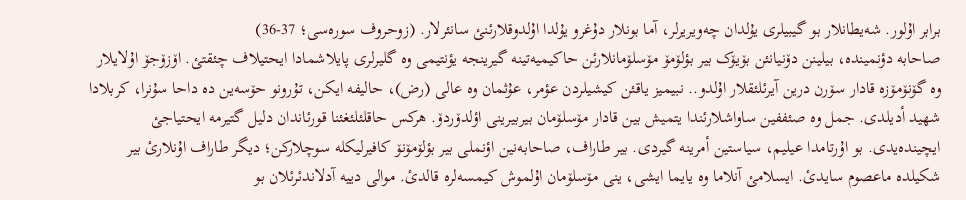برابر اۇلور. شەیطانلار بو گیبیلری یۇلدان چەویریرلر، آما بونلار دۇغرو یۇلدا اۇلدوقلارئنئ سانئرلار. (زوحروف سورەسی؛ 37-36)
صاحابە دؤنمیندە، بیلینن دۆنیانئن بۆیۆک بیر بؤلۆمۆ مۆسلۆمانلارئن حاکیمیەتینە گیرینجە یؤنتیمی وە گلیرلری پایلاشمادا ایحتیلاف چئقتئ. اۆزۆجۆ اۇلایلار وە گۆنۆمۆزە قادار سۆرن درین آیرئلئقلار اۇلدو.. نبیمیز یاقئن کیشیلردن عؤمر، عۇثمان وە عالی (رض)، حالیفە ایکن، تۇرونو حۆسەین دە داحا سۇنرا، کربلادا شهید أدیلدی. جمل وە صئففین ساواشلارئندا یتمیش بین قادار مۆسلۆمان بیربیرینی اؤلدۆردۆ. هرکس حاقلئلئغئنا قورئاندان دلیل گتیرمە ایحتیاجئ ایچیندەیدی. بو اۇرتامدا عیلیم، سیاستین أمرینە گیردی. بیر طاراف، صاحابەنین اؤنملی بیر بؤلۆمۆنۆ کافیرلیکلە سوچلارکن؛ دیگر طاراف اۇنلارئ بیر شکیلدە ماعصوم سایدئ. ایسلامئ آنلاما وە یایما ایشی، ینی مۆسلۆمان اۇلموش کیمسەلرە قالدئ. موالی دییە آدلاندئرئلان بو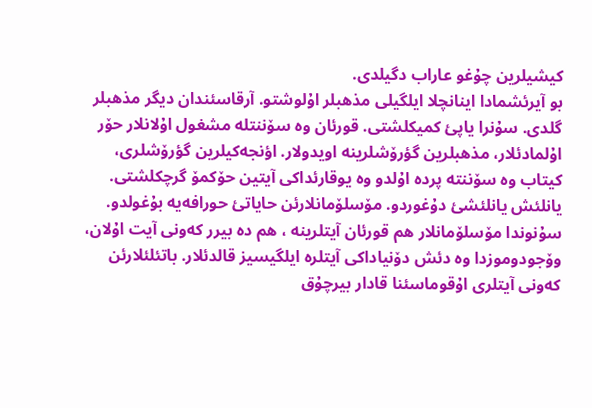کیشیلرین چۇغو عاراب دگیلدی.
بو آیرئشمادا اینانچلا ایلگیلی مذهبلر اۇلوشتو. آرقاسئندان دیگر مذهبلر گلدی. سۇنرا یاپئ کمیکلشتی. قورئان وە سۆننتلە مشغول اۇلانلار حۆر اۇلمادئلار، مذهبلرین گؤرۆشلرینە اویدولار. اؤنجەکیلرین گؤرۆشلری، کیتاب وە سۆننتە پردە اۇلدو وە یوقارئداکی آیتین حۆکمۆ گرچکلشتی. یانلئش یانلئشئ دۇغوردو. مۆسلۆمانلارئن حایاتئ حورافەیە بۇغولدو. سۇنوندا مۆسلۆمانلار هم قورئان آیتلرینە ، هم دە بیرر کەونی آیت اۇلان، وۆجودوموزدا وە دئش دۆنیاداکی آیتلرە ایلگیسیز قالدئلار. باتئلئلارئن کەونی آیتلری اۇقوماسئنا قادار بیرچۇق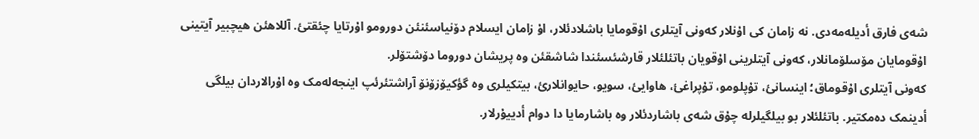شەی فارق أدیلەمەدی. نە زامان کی اۇنلار کەونی آیتلری اۇقومایا باشلادئلار، اۇ زامان ایسلام دۆنیاسئنئن دورومو اۇرتایا چئقتئ. آللاهئن هیچبیر آیتینی اۇقومایان مۆسلۆمانلار، کەونی آیتلرینی اۇقویان باتئلئلار قارشئسئندا شاشقئن وە پریشان دوروما دۆشتۆلر.
کەونی آیتلری اۇقوماق؛ اینسانئ، تۇپلومو، تۇپراغئ، هاوایئ، سویو، حایوانلارئ، بیتکیلری وە گؤکیۆزۆنۆ آراشتئرئپ اینجەلەمک وە اۇرالاردان بیلگی أدینمک دەمکتیر. باتئلئلار بو بیلگیلرلە چۇق شەی باشاردئلار وە باشارمایا دا دوام أدییۇرلار.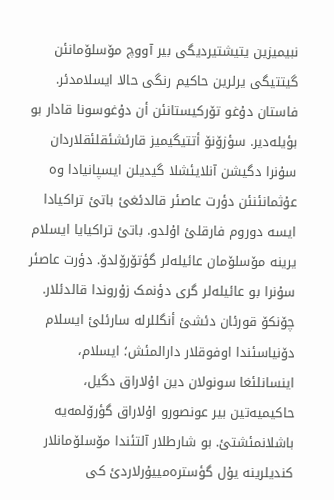نبیمیزین یتیشتیردیگی بیر آووچ مۆسلۆمانئن گیتتیگی یرلرین حاکیم رنگی حالا ایسلامدئر. فاستان دۇغو تۆرکیستانئن أن دۇغوسونا قادار بو بؤیلەدیر. سؤزۆنۆ أتتیگیمیز قارئشئقلئقلاردان سۇنرا دگیشن آنلایئشلا گیدیلن ایسپانیادا وە عۇثمانئنئن دؤرت عاصئر قالدئغئ باتئ تراکیادا ایسە دوروم فارقلئ اۇلدو. باتئ تراکیایا ایسلام یرینە مۆسلۆمان عائیلەلر گؤتۆرۆلدۆ. دؤرت عاصئر سۇنرا بو عائیلەلر گری دؤنمک زۇروندا قالدئلار. چۆنکۆ قورئان دئشئ أنگللرلە سارئلئ ایسلام دۆنیاسئندا اوفوقلار دارالمئش؛ ایسلام، اینسانلئغا سونولان دین اۇلاراق دگیل، حاکیمیەتین بیر عونصورو اۇلاراق گؤرۆلمەیە باشلانمئشتئ. بو شارطلار آلتئندا مۆسلۆمانلار کندیلرینە یۇل گؤسترەمییۇرلاردئ کی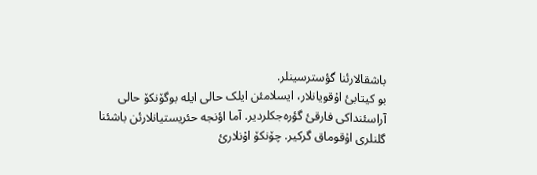باشقالارئنا گؤسترسینلر.
بو کیتابئ اۇقویانلار، ایسلامئن ایلک حالی ایلە بوگۆنکۆ حالی آراسئنداکی فارقئ گؤرەجکلردیر. آما اؤنجە حئریستیانلارئن باشئنا گلنلری اۇقوماق گرکیر. چۆنکۆ اۇنلارئ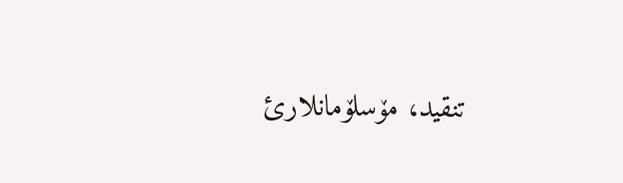تنقید، مۆسلۆمانلارئ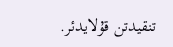تنقیدتن قۇلایدئر.